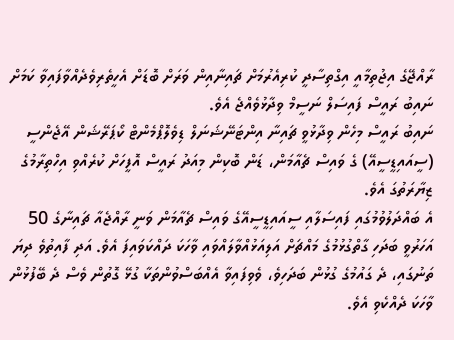ރާއްޖޭގެ އިޖުތިމާއީ އިގްތިސާދީ ކުރިއެރުމަށް ޗައިނާއިން ވަރަށް ބޮޑަށް އެހީތެރިވެދެއްވާފައިވާ ކަމަށް ނައިބު ރައީސް ފައިސަލް ނަސީމް ވިދާޅުވެއްޖެ އެވެ.
ނައިބު ރައީސް މިހެން ވިދާޅުވީ ޗައިނާ އިންޓަނޭޝަނަލް ޑިވެލޮޕްމެންޓް ކޯޕަރޭޝަން އޭޖެންސީ (ސީއައިޑީސީއޭ) ގެ ވައިސް ޗެއާމަން، ޑަން ބޮކިން މިއަދު ރައީސް އޮފީހަށް ކުރެއްވި އިހްތިރާމުގެ ޒިޔާރަތުގަ އެވެ.
އެ ބައްދަލުވުމުގައި ފައިސަލާއި ސީއައިޑީސީއޭގެ ވައިސް ޗެއާމަން ވަނީ ރާއްޖެއާ ޗައިނާގެ 50 އަހަރުވީ ބަދަހި ގާތްގުޅުމުގެ މައްޗަށް އަލިއަޅުއްވާލައްވައި ވާހަކަ ދައްކަވައިފަ އެވެ. އަދި ފާއިތުވެ ދިޔަ ތަނުގައި، ދެ ގައުމުގެ ގުޅުން ބަދަހިވެ، ވެވިފައިވާ އެއްބަސްވުންތަކާ ގުޅޭ ގޮތުން ވެސް ދެ ބޭފުޅުން ވާހަކަ ދެއްކެވި އެވެ.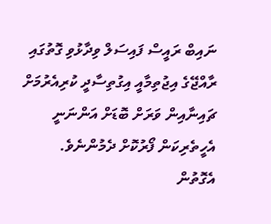ނައިބް ރައީސް ފައިސަލް ވިދާޅުވި ގޮތުގައި ރާއްޖޭގެ އިޖުތިމާއީ އިގުތިސާދީ ކުރިއެރުމަށް ޗައިނާއިން ވަރަށް ބޮޑަށް އަންނަނީ އެހީތެރިކަން ފޯރުކޮށް ދެމުންނެވެ. އެގޮތުން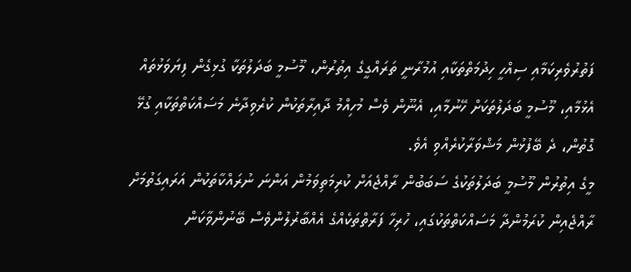ފަތުރުވެރިކަމާއި ސިއްހީ ހިދުމަތްތަކާއި އުމުރާނީ ތަރައްގީގެ އިތުރުން، މޫސުމީ ބަދަލުތަކާ ގުޅިގެން ފިޔަވަޅުތައް އެޅުމާއި، މޫސުމީ ބަދަލުތަކަށް ހޭނުމާއި، އެނޫން ވެސް މުހިއްމު ދާއިރާތަކުން ކުރެވިދާނެ މަސައްކަތްތަކާއި ގުޅޭ ގޮތުން، ދެ ބޭފުޅުން މަޝްވަރާކުރެއްވި އެވެ.
މީގެ އިތުރުން މޫސުމީ ބަދަލުތަކުގެ ސަބަބުން ރާއްޖެއަށް ކުރިމަތިވަމުން އަންނަ ނުރައްކާތަކުން އަރައިގަތުމަށް ރާއްޖެއިން ކުރަމުންދާ މަސައްކަތްތަކުގައި، ހުރިހާ ފަރާތްތަކެއްގެ އެއްބާރުލުންވެސް ބޭނުންވާކަން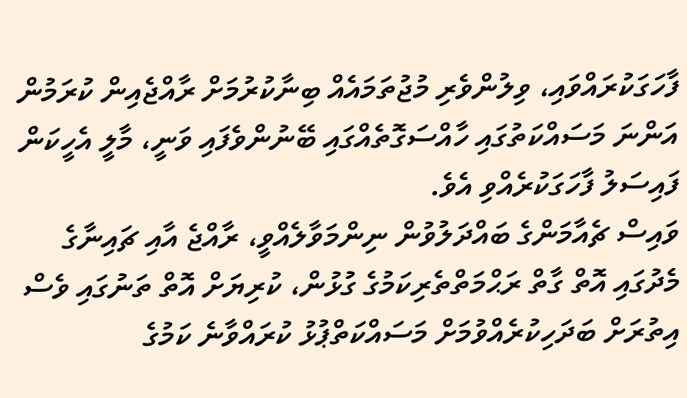ފާހަގަކުރައްވައި، ވިލުންވެރި މުޖުތަމައެއް ބިނާކުރުމަށް ރާއްޖެއިން ކުރަމުން އަންނަ މަސައްކަތުގައި ހާއްސަގޮތެއްގައި ބޭނުންވެފައި ވަނީ، މާލީ އެހީކަން ފައިސަލު ފާހަގަކުރެއްވި އެވެ.
ވައިސް ޗެއާމަންގެ ބައްދަލުވުން ނިންމަވާލެއްވީ، ރާއްޖެ އާއި ޗައިނާގެ މެދުގައި އޮތް ގާތް ރަޙްމަތްތެރިކަމުގެ ގުޅުން، ކުރިޔަށް އޮތް ތަނުގައި ވެސް އިތުރަށް ބަދަހިކުރެއްވުމަށް މަސައްކަތްޕުޅު ކުރައްވާނެ ކަމުގެ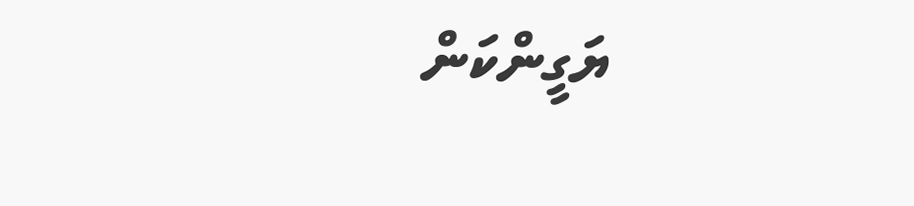ޔަގީންކަން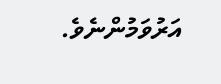އަރުވަމުންނެވެ.